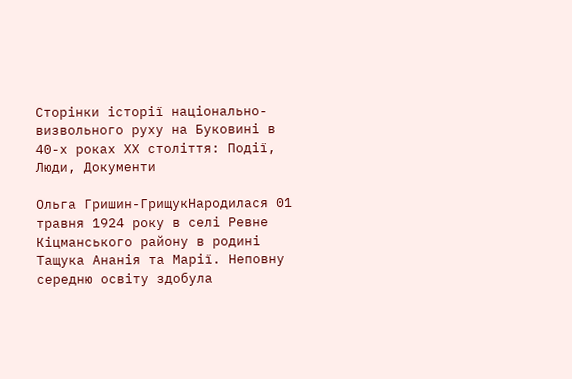Сторінки історії національно-визвольного руху на Буковині в 40-х роках ХХ століття: Події, Люди, Документи

Ольга Гришин-ГрищукНародилася 01 травня 1924 року в селі Ревне Кіцманського району в родині Тащука Ананія та Марії. Неповну середню освіту здобула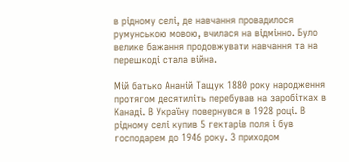в рідному селі, де навчання провадилося румунською мовою, вчилася на відмінно. Було велике бажання продовжувати навчання та на перешкоді стала війна.

Мій батько Ананій Тащук 1880 року народження протягом десятиліть перебував на заробітках в Канаді. В Україну повернувся в 1928 році. В рідному селі купив 5 гектарів поля і був господарем до 1946 року. З приходом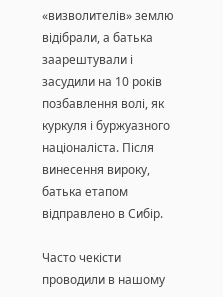«визволителів» землю відібрали, а батька заарештували і засудили на 10 років позбавлення волі, як куркуля і буржуазного націоналіста. Після винесення вироку, батька етапом відправлено в Сибір.

Часто чекісти проводили в нашому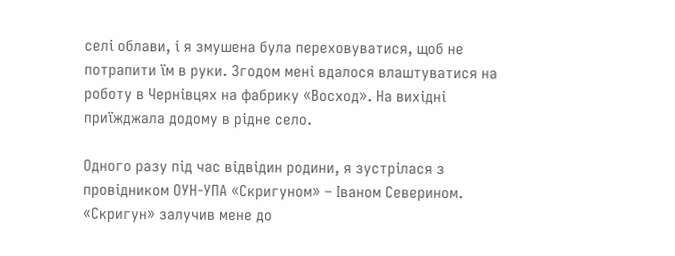селі облави, і я змушена була переховуватися, щоб не потрапити їм в руки. Згодом мені вдалося влаштуватися на роботу в Чернівцях на фабрику «Восход». На вихідні приїжджала додому в рідне село.

Одного разу під час відвідин родини, я зустрілася з провідником ОУН-УПА «Скригуном» – Іваном Северином. «Скригун» залучив мене до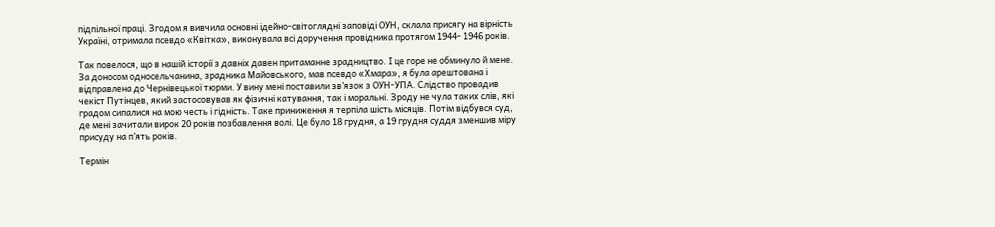підпільної праці. Згодом я вивчила основні ідейно-світоглядні заповіді ОУН, склала присягу на вірність Україні, отримала псевдо «Квітка», виконувала всі доручення провідника протягом 1944- 1946 років.

Так повелося, що в нашій історії з давніх давен притаманне зрадництво. І це горе не обминуло й мене. За доносом односельчанина, зрадника Майовського, мав псевдо «Хмара», я була арештована і відправлена до Чернівецької тюрми. У вину мені поставили зв’язок з ОУН-УПА. Слідство провадив чекіст Путінцев, який застосовував як фізичні катування, так і моральні. Зроду не чула таких слів, які градом сипалися на мою честь і гідність. Таке приниження я терпіла шість місяців. Потім відбувся суд, де мені зачитали вирок 20 років позбавлення волі. Це було 18 грудня, а 19 грудня суддя зменшив міру присуду на п’ять років.

Термін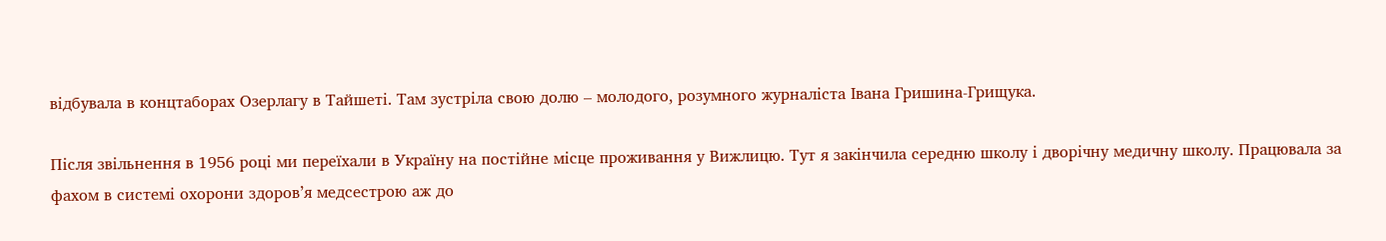відбувала в концтаборах Озерлагу в Тайшеті. Там зустріла свою долю – молодого, розумного журналіста Івана Гришина-Грищука.

Після звільнення в 1956 році ми переїхали в Україну на постійне місце проживання у Вижлицю. Тут я закінчила середню школу і дворічну медичну школу. Працювала за фахом в системі охорони здоров’я медсестрою аж до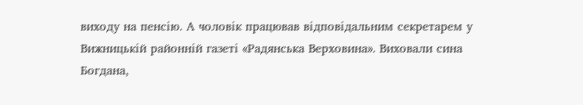виходу на пенсію. А чоловік працював відповідальним секретарем у Вижницькій районній газеті «Радянська Верховина». Виховали сина Богдана,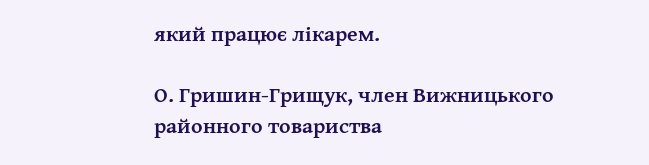який працює лікарем.

О. Гришин-Грищук, член Вижницького районного товариства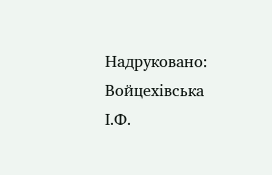Надруковано: Войцехівська І.Ф.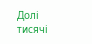Долі тисячі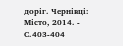доріг. Чернівці: Місто, 2014. - С.403-404